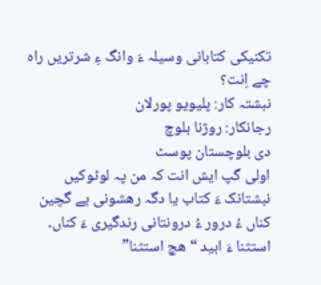تکنیکی کتابانی وسیلہ ءَ وانگ ءِ شرتریں راہ چے اِنت؟
نبشتہ کار: پلیویو پورلان
رجانکار: روژنا بلوچ
دی بلوچستان پوسٹ
اولی گپ ایش انت کہ من پہ لوٹوکیں نبشتانک ءَ کتاب یا دگہ رھشونی یے گچین کناں ءُ درور ءُ درونتانی رندگیری ءَ کناں۔ استثنا ءَ ابید “ھچ استثنا”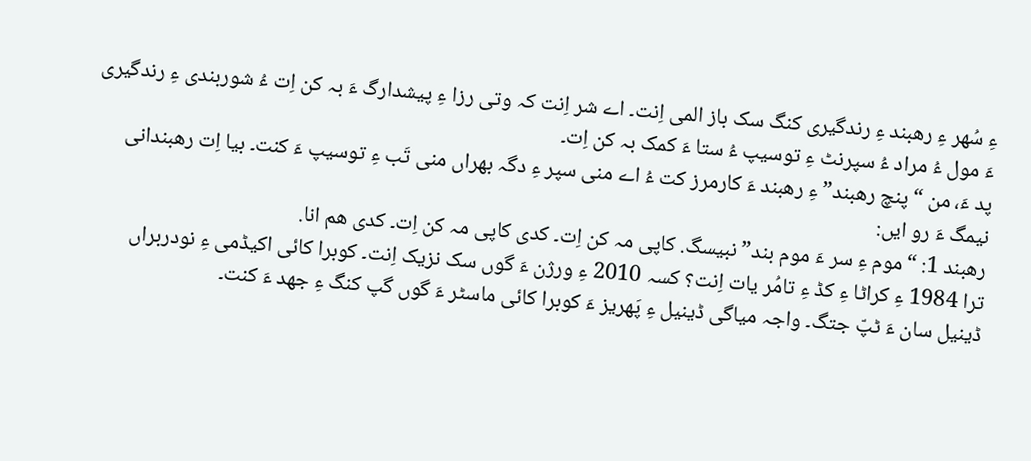ءِ سُھر ءِ رھبند ءِ رندگیری کنگ سک باز المی اِنت۔ اے شر اِنت کہ وتی رزا ءِ پیشدارگ ءَ بہ کن اِت ءُ شوربندی ءِ رندگیری ءَ مول ءُ مراد ءُ سپرنٹ ءِ توسیپ ءُ ستا ءَ کمک بہ کن اِت۔
پد ءَ، من “پنچ رھبند” ءِ رھبند ءَ کارمرز کت ءُ اے منی سپر ءِ دگہ بھراں منی تَب ءِ توسیپ ءَ کنت۔ بیا اِت رھبندانی نیمگ ءَ رو ایں:
رھبند 1: “موم ءِ سر ءَ موم بند” نبیسگ. کاپی مہ کن اِت۔ کدی کاپی مہ کن اِت۔ کدی ھم انا.
ترا 1984 ءِ کراٹا ءِ کڈ ءِ تامُر یات اِنت؟ کسہ 2010 ءِ ورژن ءَ گوں سک نزیک اِنت۔ کوبرا کائی اکیڈمی ءِ نودربراں ڈینیل سان ءَ ٹپّ جتگ۔ واجہ میاگی ڈینیل ءِ پَھریز ءَ کوبرا کائی ماسٹر ءَ گوں گپ کنگ ءِ جھد ءَ کنت۔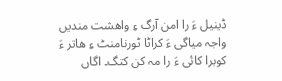ڈینیل ءَ را امن آرگ ءِ واھشت مندیں واجہ میاگی ءَ کراٹا ٹورنامنٹ ءِ ھاتر ءَ کوبرا کائی ءَ را مہ کن کتگ۔ اگاں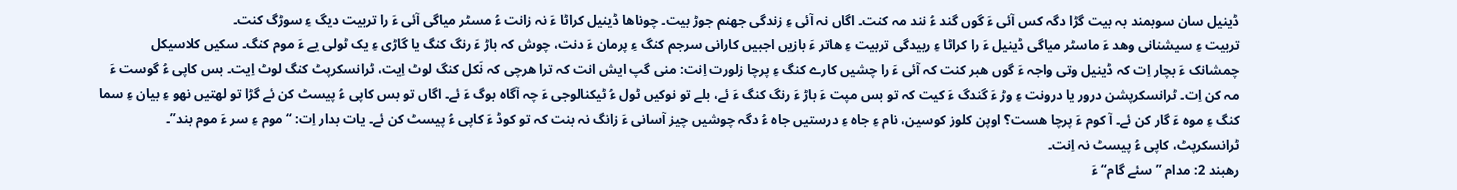ڈینیل سان سوبمند بہ بیت گڑا دگہ کس آئی ءَ گوں گند ءُ نند مہ کنت۔ اگاں نہ آئی ءِ زندگی جھنم جوڑ بیت۔ چوناھا ڈینیل کراٹا ءَ نہ زانت ءُ مسٹر میاگی آئی ءَ را تربیت دیگ ءِ سوڑگ کنت۔
تربیت ءِ سیشنانی وھد ءَ ماسٹر میاگی ڈینیل ءَ را کراٹا ءِ ربیدگی تربیت ءِ ھاتر ءَ بازیں اجبیں کارانی سرجم کنگ ءِ پرمان ءَ دنت، چوش کہ باڑ ءَ رنگ کنگ یا گاڑی ءِ یک ٹولی یے ءَ موم کنگ۔ سکیں کلاسیکل چمشانک ءَ بچار اِت کہ ڈینیل وتی واجہ ءَ گوں ھبر کنت کہ آئی ءَ را چشیں کارے کنگ ءِ پرچا زلورت اِنت: منی گپ ایش انت کہ ترا ھرچی کہ نَکل کنگ لوٹ اِیت، ٹرانسکرپٹ کنگ لوٹ اِیت۔ بس کاپی ءُ گوست ءَ مہ کن اِت۔ ٹرانسکرپشن درور یا درونت ءِ وڑ ءَ گندگ ءَ کیت کہ تو بس مپت ءَ باڑ ءَ رنگ کنگ ءَ ئے، بلے تو نوکیں ٹول ءُ ٹیکنالوجی ءَ چہ آگاہ بوگ ءَ ئے۔ اگاں تو بس کاپی ءُ پیسٹ کن ئے گڑا تو لھتیں نھو ءِ بیان ءِ سما کنگ ءِ موہ ءَ گار کن ئے۔ آ کوم ءَ پرچا ھست؟ اوپن کلوز کوسین، نام ءِ جاہ ءِ درستیں جاہ ءُ دگہ چوشیں چیز آسانی ءَ زانگ نہ بنت کہ تو کوڈ ءَ کاپی ءُ پیسٹ کن ئے۔ یات بدار اِت: “موم ءِ سر ءَ موم بند”۔ ٹرانسکرپٹ، کاپی ءُ پیسٹ نہ اِنت۔
رھبند 2: مدام ”سئے گام“ ءَ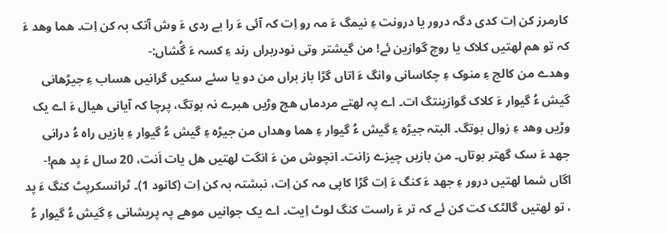کارمرز کن اِت کدی دگہ درور یا درونت ءِ نیمگ ءَ مہ رو اِت کہ آئی ءَ را بے ردی ءَ وش آتک بہ کن اِت۔ ھما وھد ءَ کہ تو ھم لھتیں کلاک یا روچ گوازین ئے! من گیشتر وتی نودربراں رند ءِ کسہ ءَ گُشاں:-
وھدے من کالج ءِ منوک ءِ چکاسانی وانگ ءَ اتاں گڑا باز براں من دو یا سئے سکیں گرانیں ھساب ءِ جیڑھانی گیش ءُ گیوار ءَ کلاک گوازینتگ ات۔ اے پہ لھتے مردماں ھچ وڑیں ھبرے نہ بوتگ، پرچا کہ آیانی ھیال ءَ اے یک وڑیں وھد ءِ زوال بوتگ۔ البتہ جیڑہ ءِ گیش ءُ گیوار ءِ ھما وھداں من جیڑہ ءِ گیش ءُ گیوار ءِ بازیں راہ ءُ درانی جھد ءَ سک گھتر بوتاں۔ من بازیں چیزے زانت۔ انچوش من ءَ انگت لھتیں ھل یات اَنت، 20 سال ءَ پد ھم!-
اگاں شما لھتیں درور ءِ جھد ءَ کنگ ءَ اِت گڑا کاپی مہ کن اِت، نبشتہ بہ کن اِت (کانود 1)۔ ٹرانسکرپٹ کنگ ءَ پد ، تو لھتیں گالٹک کت کن ئے کہ تر ءَ راست کنگ لوٹ اِیت۔ اے یک جوانیں موھے پہ پریشانی ءِ گیش ءُ گیوار ءُ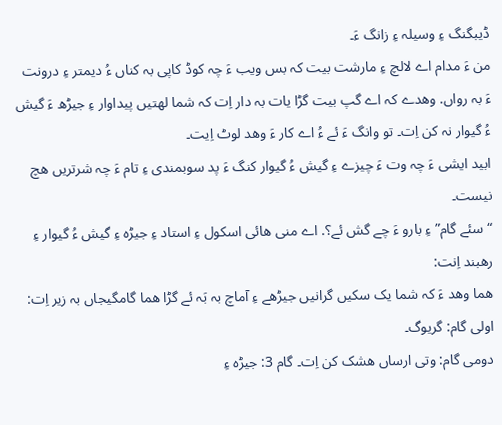ڈیبگنگ ءِ وسیلہ ءِ زانگ ءَ۔
من ءَ مدام اے لالچ ءِ مارشت بیت کہ بس ویب ءَ چہ کوڈ کاپی بہ کناں ءُ دیمتر ءِ درونت ءَ بہ رواں. وھدے کہ اے گپ بیت گڑا یات بہ دار اِت کہ شما لھتیں پیداوار ءِ جیڑھ ءَ گیش ءُ گیوار نہ کن اِت۔ تو وانگ ءَ ئے ءُ اے کار ءَ وھد لوٹ اِیت۔
ابید ایشی ءَ چہ وت ءَ چیزے ءِ گیش ءُ گیوار کنگ ءَ پد سوبمندی ءِ تام ءَ چہ شرتریں ھچ نیست۔
“سئے گام” ءِ بارو ءَ چے گش ئے؟. اے منی ھائی اسکول ءِ استاد ءِ جیڑہ ءِ گیش ءُ گیوار ءِ رھبند اِنت:
ھما وھد ءَ کہ شما یک سکیں گرانیں جیڑھے ءِ آماچ بہ بَہ ئے گڑا ھما گامگیجاں بہ زیر اِت:
اولی گام: گریوگ۔
دومی گام: وتی ارساں ھشک کن اِت۔ گام 3: جیڑہ ءِ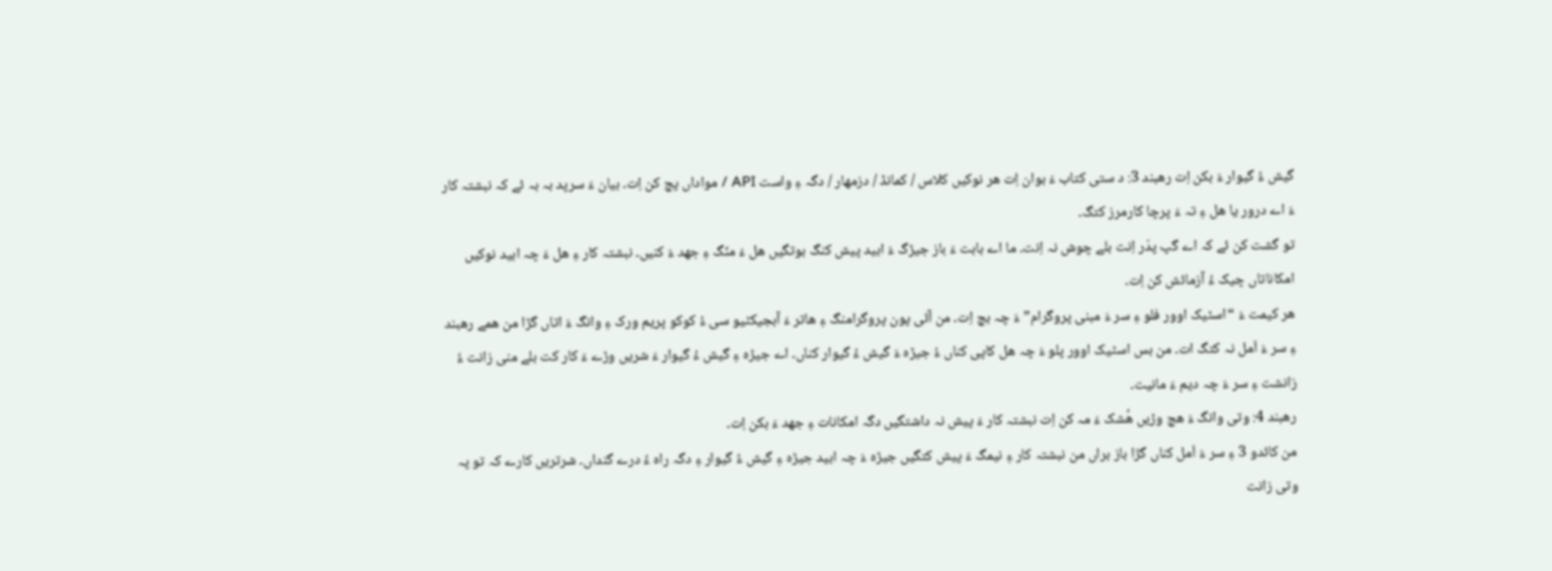گیش ءُ گیوار ءَ بکن اِت رھبند 3: د ستی کتاب ءَ بوان اِت ھر نوکیں کلاس / کمانڈ / دزمھار / دگہ ءِ واست API / مواداں پچ کن اِت۔ بیان ءَ سرپد بہ بہ ئے کہ نبشتہ کار ءَ اے درور یا ھل ءِ تہ ءَ پرچا کارمرز کتگ۔
تو گشت کن ئے کہ اے گپ پدّر اِنت بلے چوش نہ اِنت۔ ما اے بابت ءَ باز جیڑگ ءَ ابید پیش کنگ بوتگیں ھل ءَ منّگ ءِ جھد ءَ کنیں۔ نبشتہ کار ءِ ھل ءَ چہ ابید نوکیں امکاناتاں چیک ءُ آزمائش کن اِت۔
ھر کیمت ءَ “اسٹیک اوور فلو ءِ سر ءَ مبنی پروگرام” ءَ چہ بچ اِت۔ من آئی پون پروگرامنگ ءِ ھاتر ءَ آبجیکٹیو سی ءُ کوکو پریم ورک ءِ وانگ ءَ اتاں گڑا من ھمے رھبند ءِ سر ءَ اَمل نہ کتگ ات۔ من بس اسٹیک اوور پلو ءَ چہ ھل کاپی کناں ءُ جیڑہ ءَ گیش ءُ گیوار کناں۔ اے جیڑہ ءِ گیش ءُ گیوار ءَ شریں وڑے ءَ کار کت بلے منی زانت ءُ زانشت ءِ سر ءَ چہ دیم ءَ مانیت۔
رھبند 4: وتی وانگ ءَ ھچ وڑیں ھُشک ءَ مہ کن اِت نبشتہ کار ءَ پیش نہ داشتگیں دگہ امکانات ءِ جھد ءَ بکن اِت۔
من کائدو 3 ءِ سر ءَ اَمل کناں گڑا باز براں من نبشتہ کار ءِ نیمگ ءَ پیش کتگیں جیڑہ ءَ چہ ابید جیڑہ ءِ گیش ءُ گیوار ءِ دگہ راہ ءُ درے گنداں۔ شرتریں کارے کہ تو پہ وتی زانت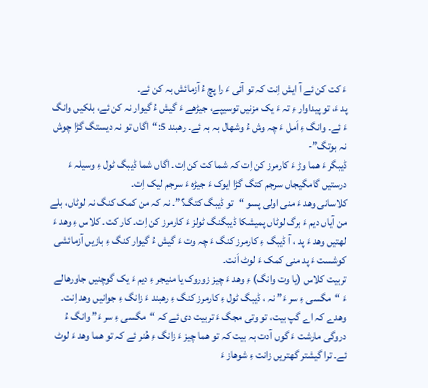ءَ کت کن ئے آ ایش اِنت کہ تو آئی ءَ را پچ ءُ آزمائش بہ کن ئے۔
پد ءَ، تو پیداوار ءِ تہ ءَ یک مزنیں توسیپے، جیڑھے ءَ گیش ءُ گیوار نہ کن ئے، بلکیں وانگ ءَ ئے۔ وانگ ءِ اَمل ءَ چہ وش ءُ وشھال بہ بہ ئے۔ رھبند 5:“اگاں تو نہ دیستگ گڑا چوش نہ بوتگ”-
ڈیبگر ءَ ھما وڑ ءَ کارمرز کن اِت کہ شما کت کن اِت۔ اگاں شما ڈیبگ ٹول ءِ وسیلہ ءَ درستیں گامگیجاں سرجم کتگ گڑا ایوک ءَ جیڑہ ءَ سرجم لیک اِت۔
کلاسانی وھد ءَ منی اولی پسو “تو ڈیبگ کتگ؟”۔ نہ کہ من کمک کنگ نہ لوٹاں، بلے من آیاں دیم ءَ برگ لوٹاں پمیشکا ڈیبگنگ ٹولز ءَ کارمرز کن اِت۔ کار کت۔ کلاس ءِ وھد ءَ لھتیں وھد ءَ پد ، آ ڈیبگ ءِ کارمرز کنگ ءَ چہ وت ءَ گیش ءُ گیوار کنگ ءِ بازیں آزمائشی کوشست ءَ پد منی کمک ءَ لوٹ اَنت۔
تربیت کلاس (یا وت وانگ) ءِ وھد ءَ چیز زوروک یا منیجر ءِ دیم ءَ یک گوچنیں جاورھالے ءَ “مگسی ءِ سر ءَ” نہ ، ڈیبگ ٹول ءِ کارمرز کنگ ءِ رھبند ءَ زانگ ءِ جوانیں وھد اِنت۔
وھدے کہ اے گپ بیت، تو وتی مجگ ءَ تربیت دی ئے کہ “مگسی ءِ سر ءَ” وانگ ءُ دروگی مارشت ءَ گوں آدت بہ بیت کہ تو ھما چیز ءَ زانگ ءِ ھُنر ئے کہ تو ھما وھد ءَ لوٹ ئے۔ ترا گیشتر گھتریں زانت ءِ شوھاز ءَ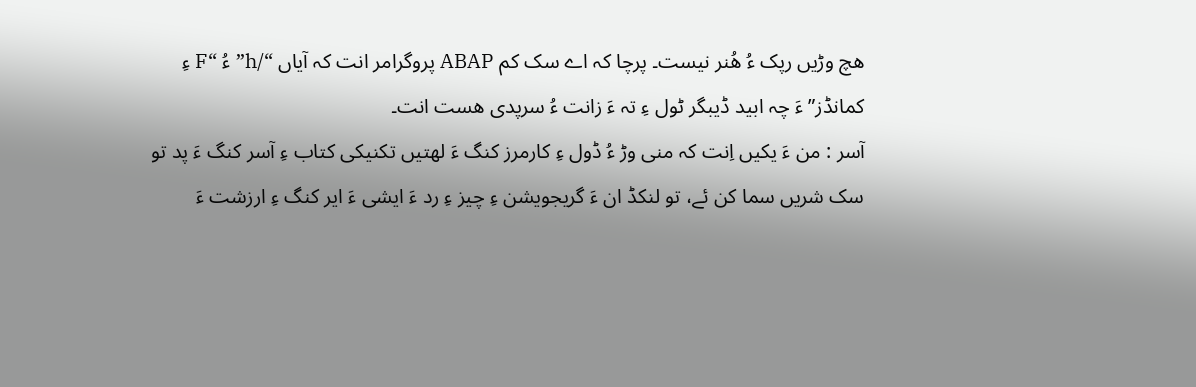ھچ وڑیں رپک ءُ ھُنر نیست۔ پرچا کہ اے سک کم ABAP پروگرامر انت کہ آیاں “/h” ءُ “F ءِ کمانڈز” ءَ چہ ابید ڈیبگر ٹول ءِ تہ ءَ زانت ءُ سرپدی ھست انت۔
آسر : من ءَ یکیں اِنت کہ منی وڑ ءُ ڈول ءِ کارمرز کنگ ءَ لھتیں تکنیکی کتاب ءِ آسر کنگ ءَ پد تو سک شریں سما کن ئے، تو لنکڈ ان ءَ گریجویشن ءِ چیز ءِ رد ءَ ایشی ءَ ایر کنگ ءِ ارزشت ءَ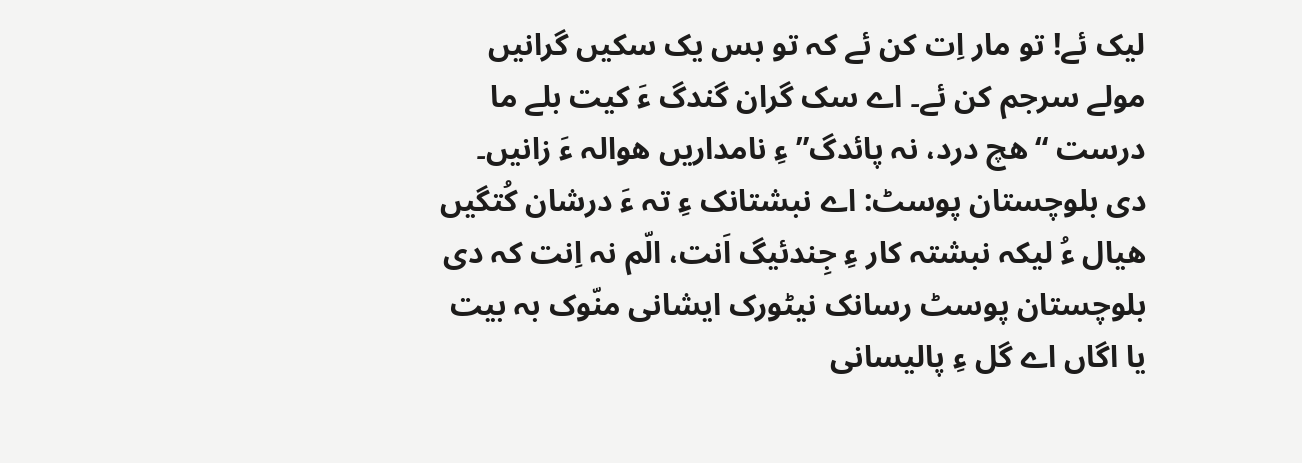لیک ئے! تو مار اِت کن ئے کہ تو بس یک سکیں گرانیں مولے سرجم کن ئے۔ اے سک گران گندگ ءَ کیت بلے ما درست “ھچ درد، نہ پائدگ” ءِ نامداریں ھوالہ ءَ زانیں۔
دی بلوچستان پوسٹ: اے نبشتانک ءِ تہ ءَ درشان کُتگیں ھیال ءُ لیکہ نبشتہ کار ءِ جِندئیگ اَنت، الّم نہ اِنت کہ دی بلوچستان پوسٹ رسانک نیٹورک ایشانی منّوک بہ بیت یا اگاں اے گل ءِ پالیسانی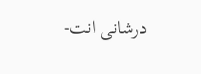درشانی انت-